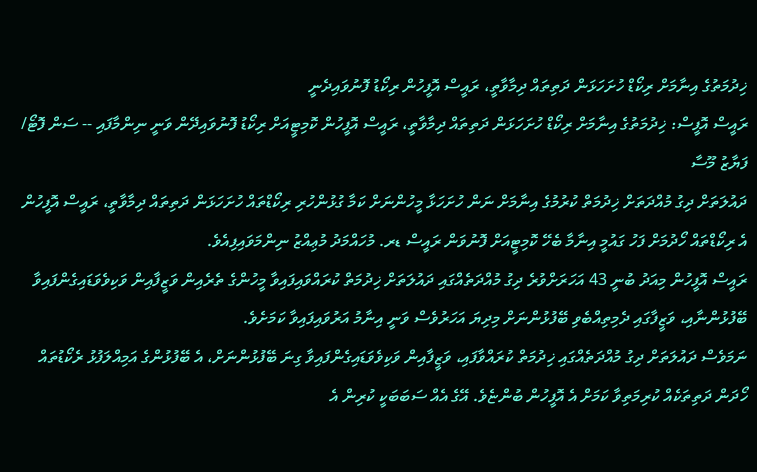ޚިދުމަތުގެ އިނާމަށް ރިކޯޑް ހުށަހަޅަން ދަތިތައް ދިމާވާތީ، ރައީސް އޮފީހުން ރިކޯޑު ފޮނުވައިދެނީ
ރައީސް އޮފީސް: ޚިދުމަތުގެ އިނާމަށް ރިކޯޑް ހުށަހަޅަން ދަތިތައް ދިމާވާތީ، ރައީސް އޮފީހުން ކޮމިޓީއަށް ރިކޯޑު ފޮނުވައިދޭން ވަނީ ނިންމާފައި -- ސަން ފޮޓޯ/ ފަޔާޒު މޫސާ
ދައުލަތަށް ދިގު މުއްދަތަށް ޚިދުމަތް ކުރުމުގެ އިނާމަށް ނަން ހުށަހަޅާ މީހުންނަށް ކަމާ ގުޅުންހުރި ރިކޯޑްތައް ހުށަހަޅަން ދަތިތައް ދިމާވާތީ، ރައީސް އޮފީހުން އެ ރިކޯޑްތައް ހޯދުމަށް ފަހު ގައުމީ އިނާމާ ބެހޭ ކޮމިޓީއަށް ފޮނުވަން ރައީސް ޑރ. މުހައްމަދު މުޢިއްޒު ނިންމަވައިފިއެވެ.
ރައީސް އޮފީހުން މިއަދު ބުނީ 43 އަހަރަށްވުރެ ދިގު މުއްދަތެއްގައި ދައުލަތަށް ޚިދުމަތް ކުރައްވައިފައިވާ މީހުންގެ ތެރެއިން ވަޒީފާއިން ވަކިވެވަޑައިގެންފައިވާ ބޭފުޅުންނާއި، ވަޒީފާގައި ދެމިތިއްބެވި ބޭފުޅުންނަށް މިދިޔަ އަހަރުވެސް ވަނީ އިނާމު އަރުވައިފައިވާ ކަމަށެވެ.
ނަމަވެސް ދައުލަތަށް ދިގު މުއްދަތެއްގައި ޚިދުމަތް ކުރައްވާފައި، ވަޒީފާއިން ވަކިވެވަޑައިގެންފައިވާ ގިނަ ބޭފުޅުންނަށް، އެ ބޭފުޅުންގެ އަމިއްލަފުޅު ރެކޯޑުތައް ހޯދަން ދަތިތަކެއް ކުރިމަތިވާ ކަމަށް އެ އޮފީހުން ބުންޏެވެ. އޭގެ އެއް ސަބަބަކީ ކުރިން އެ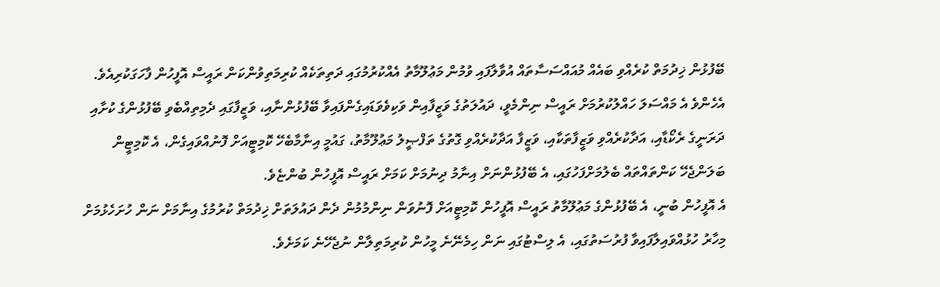ބޭފުޅުން ޚިދުމަތް ކުރެއްވި ބައެއް މުއައްސަސާތައް އުވާލާފައި ވުމުން މަޢުލޫމާތު އެއްކުރުމުގައި ދަތިތަކެއް ކުރިމަތިވުންކަން ރައީސް އޮފީހުން ފާހަގަކުރިއެވެ.
އެހެންވެ އެ މައްސަލަ ހައްލުކުރުމަށް ރައީސް ނިންމެވީ، ދައުލަތުގެ ވަޒީފާއިން ވަކިވެވަޑައިގެންފައިވާ ބޭފުޅުންނާއި، ވަޒީފާގައި ދެމިތިއްބެވި ބޭފުޅުންގެ ކުށާއި ދަރަނީގެ ރެކޯޑާއި، އަދާކުރެއްވި ވަޒީފާތަކާއި، ވަޒީފާ އަދާކުރެއްވި ގޮތުގެ ތަފްޞީލު މަޢުލޫމާތު، ގައުމީ އިނާމާބެހޭ ކޮމިޓީއަށް ފޮނުއްވައިގެން، އެ ކޮމިޓީން ބަލަންޖެހޭ ކަންތައްތައް ބެލުމަށްފަހުގައި، އެ ބޭފުޅުންނަށް އިނާމު ދިނުމަށް ކަމަށް ރައީސް އޮފީހުން ބުންޏެވެ.
އެ އޮފީހުން ބުނީ، އެ ބޭފުޅުންގެ މަޢުލޫމާތު ރައީސް އޮފީހުން ކޮމިޓީއަށް ފޮނުވަން ނިންމުމުން ދެން ދައުލަތަށް ޚިދުމަތް ކުރުމުގެ އިނާމަށް ނަން ހުށަހެޅުމަށް މިހާރު ހުޅުއްވައިލާފައިވާ ފުރުސަތުގައި، އެ ލިސްޓުގައި ނަން ހިމެނޭނެ މީހުން ކުރިމަތިލާން ނުޖެހޭނެ ކަމަށެވެ.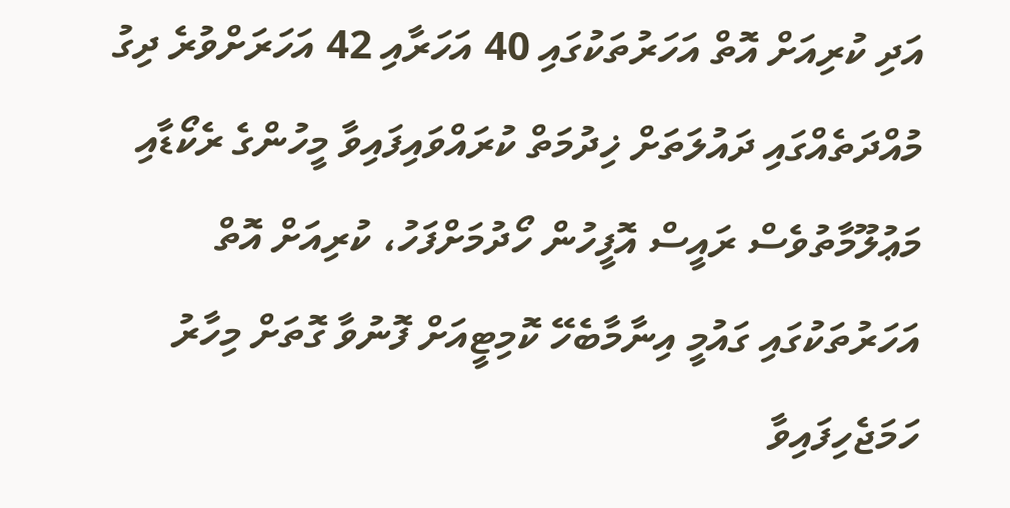އަދި ކުރިއަށް އޮތް އަހަރުތަކުގައި 40 އަހަރާއި 42 އަހަރަށްވުރެ ދިގު މުއްދަތެއްގައި ދައުލަތަށް ޚިދުމަތް ކުރައްވައިފައިވާ މީހުންގެ ރެކޯޑާއި މަޢުލޫމާތުވެސް ރައީސް އޮފީހުން ހޯދުމަށްފަހު، ކުރިއަށް އޮތް އަހަރުތަކުގައި ގައުމީ އިނާމާބެހޭ ކޮމިޓީއަށް ފޮނުވާ ގޮތަށް މިހާރު ހަމަޖެހިފައިވާ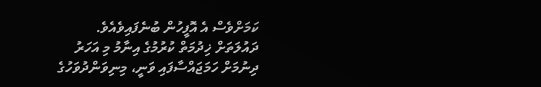ކަމަށްވެސް އެ އޮފީހުން ބުނެފައިވެއެވެ.
ދައުލަތަށް ޚިދުމަތް ކުރުމުގެ އިނާމު މި އަހަރު ދިނުމަށް ހަމަޖައްސާފައި ވަނީ، މިނިވަންދުވަހުގެ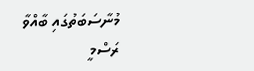މުނާސަބަތުގައި ބާއްވާ ރަސްމީ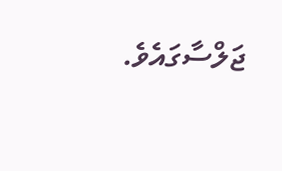ޖަލްސާގައެވެ.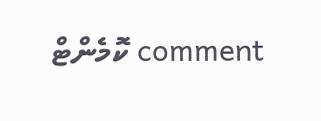comment ކޮމެންޓް